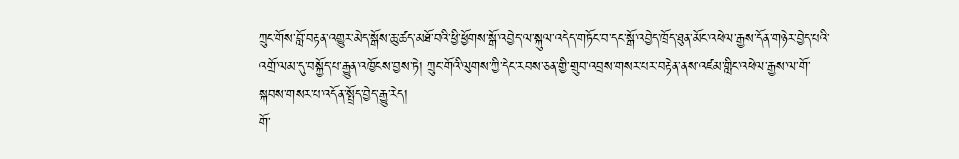ཀྲུང་གོས་བློ་བརྟན་འགྱུར་མེད་སྒོས་ཆུ་ཚད་མཐོ་བའི་ཕྱི་ཕྱོགས་སྒོ་འབྱེད་ལ་སྐུལ་འདེད་གཏོང་བ་དང་སྒོ་འབྱེད་ཁྲོད་ཐུན་མོང་འཕེལ་རྒྱས་དོན་གཉེར་བྱེད་པའི་འགྲོ་ལམ་དུ་བསྐྱོད་པ་རྒྱུན་འཁྱོངས་བྱས་ཏེ། ཀྲུང་གོའི་ལུགས་ཀྱི་དེང་རབས་ཅན་གྱི་གྲུབ་འབྲས་གསར་པར་བརྟེན་ནས་འཛམ་གླིང་འཕེལ་རྒྱས་ལ་གོ་སྐབས་གསར་པ་འདོན་སྤྲོད་བྱེད་རྒྱུ་རེད།
གོ་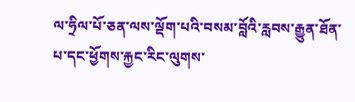ལ་ཧྲིལ་པོ་ཅན་ལས་ལྡོག་པའི་བསམ་བློའི་རླབས་རྒྱུན་ཐོན་པ་དང་ཕྱོགས་རྐྱང་རིང་ལུགས་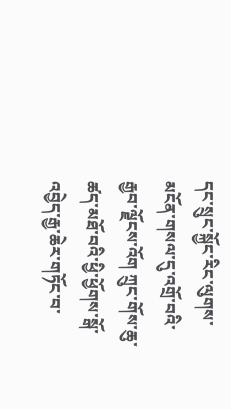དང་སྲུང་སྐྱོང་རིང་ལུགས་མངོན་གསལ་དུ་འགྲོ་བའི་རྒྱབ་ལྗོངས་འོག ཀྲུང་གོས་ཆུ་ཚད་མཐོ་བའི་ཕྱི་ཕྱོགས་སྒོ་འབྱེད་རྒྱ་ཆེར་གཏོང་བ་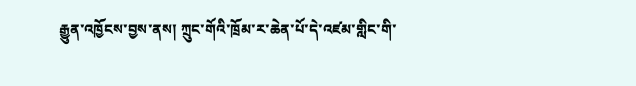རྒྱུན་འཁྱོངས་བྱས་ནས། ཀྲུང་གོའི་ཁྲོམ་ར་ཆེན་པོ་དེ་འཛམ་གླིང་གི་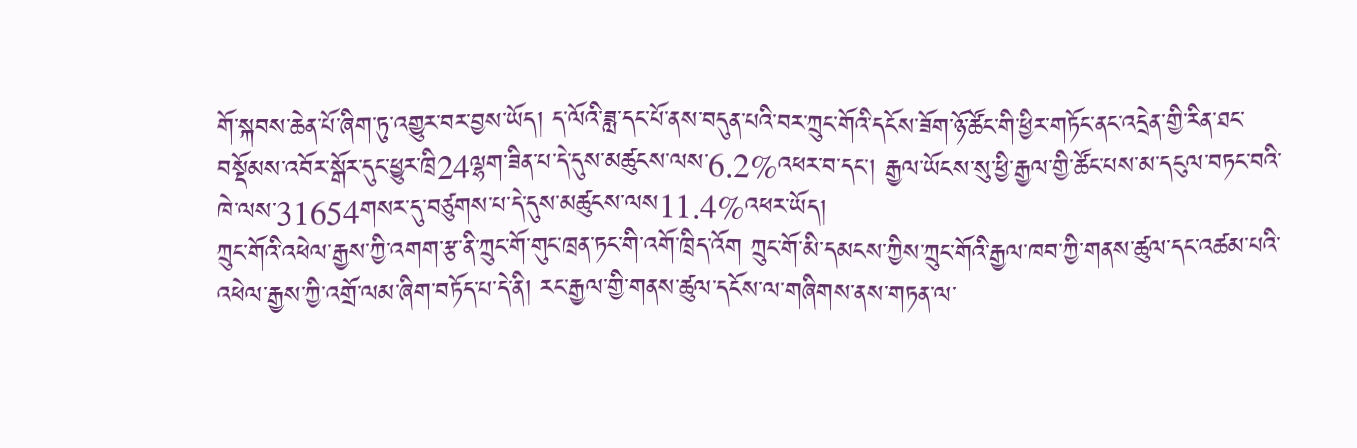གོ་སྐབས་ཆེན་པོ་ཞིག་ཏུ་འགྱུར་བར་བྱས་ཡོད། ད་ལོའི་ཟླ་དང་པོ་ནས་བདུན་པའི་བར་ཀྲུང་གོའི་དངོས་ཟོག་ཉོ་ཚོང་གི་ཕྱིར་གཏོང་ནང་འདྲེན་གྱི་རིན་ཐང་བསྡོམས་འབོར་སྒོར་དུང་ཕྱུར་ཁྲི24ལྷག་ཟིན་པ་དེ་དུས་མཚུངས་ལས་6.2%འཕར་བ་དང་། རྒྱལ་ཡོངས་སུ་ཕྱི་རྒྱལ་གྱི་ཚོང་པས་མ་དངུལ་བཏང་བའི་ཁེ་ལས་31654གསར་དུ་བཙུགས་པ་དེ་དུས་མཚུངས་ལས11.4%འཕར་ཡོད།
ཀྲུང་གོའི་འཕེལ་རྒྱས་ཀྱི་འགག་རྩ་ནི་ཀྲུང་གོ་གུང་ཁྲན་ཏང་གི་འགོ་ཁྲིད་འོག ཀྲུང་གོ་མི་དམངས་ཀྱིས་ཀྲུང་གོའི་རྒྱལ་ཁབ་ཀྱི་གནས་ཚུལ་དང་འཚམ་པའི་འཕེལ་རྒྱས་ཀྱི་འགྲོ་ལམ་ཞིག་བཏོད་པ་དེ་ནི། རང་རྒྱལ་གྱི་གནས་ཚུལ་དངོས་ལ་གཞིགས་ནས་གཏན་ལ་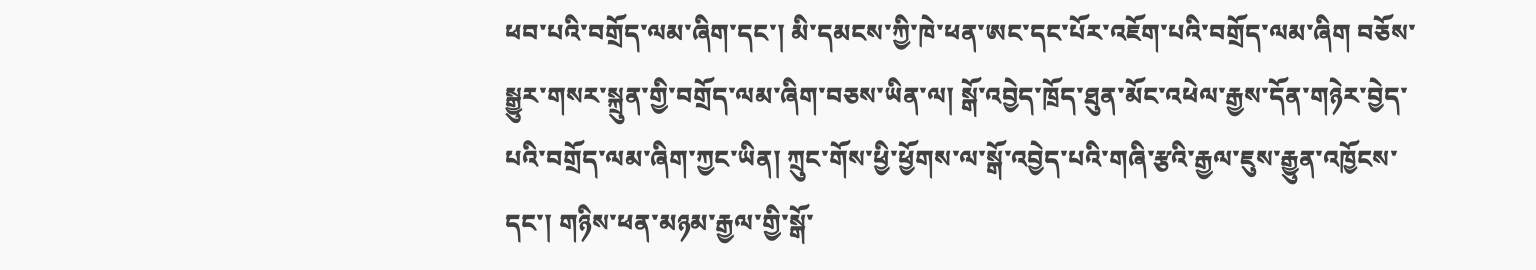ཕབ་པའི་བགྲོད་ལམ་ཞིག་དང་། མི་དམངས་ཀྱི་ཁེ་ཕན་ཨང་དང་པོར་འཇོག་པའི་བགྲོད་ལམ་ཞིག བཅོས་སྒྱུར་གསར་སྐྲུན་གྱི་བགྲོད་ལམ་ཞིག་བཅས་ཡིན་ལ། སྒོ་འབྱེད་ཁྲོད་ཐུན་མོང་འཕེལ་རྒྱས་དོན་གཉེར་བྱེད་པའི་བགྲོད་ལམ་ཞིག་ཀྱང་ཡིན། ཀྲུང་གོས་ཕྱི་ཕྱོགས་ལ་སྒོ་འབྱེད་པའི་གཞི་རྩའི་རྒྱལ་ཇུས་རྒྱུན་འཁྱོངས་དང་། གཉིས་ཕན་མཉམ་རྒྱལ་གྱི་སྒོ་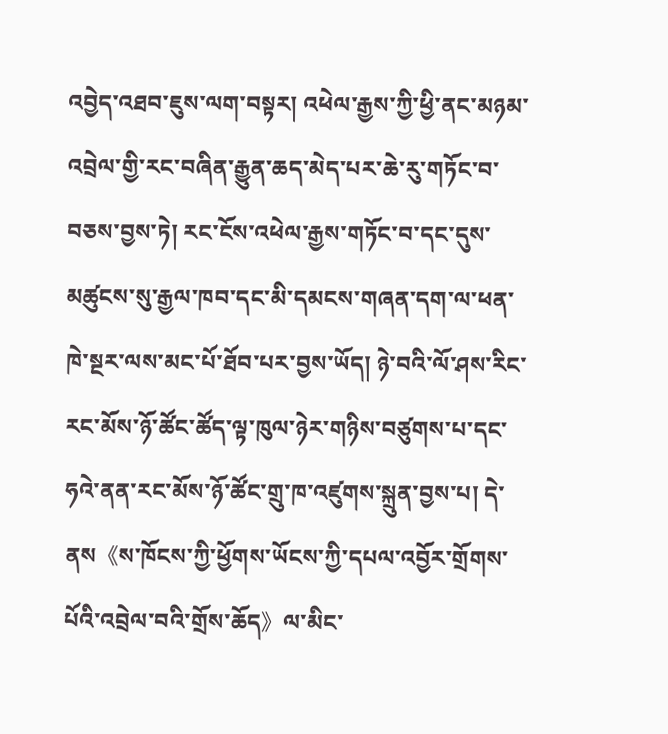འབྱེད་འཐབ་ཇུས་ལག་བསྟར། འཕེལ་རྒྱས་ཀྱི་ཕྱི་ནང་མཉམ་འབྲེལ་གྱི་རང་བཞིན་རྒྱུན་ཆད་མེད་པར་ཆེ་རུ་གཏོང་བ་བཅས་བྱས་ཏེ། རང་ངོས་འཕེལ་རྒྱས་གཏོང་བ་དང་དུས་མཚུངས་སུ་རྒྱལ་ཁབ་དང་མི་དམངས་གཞན་དག་ལ་ཕན་ཁེ་སྔར་ལས་མང་པོ་ཐོབ་པར་བྱས་ཡོད། ཉེ་བའི་ལོ་ཤས་རིང་རང་མོས་ཉོ་ཚོང་ཚོད་ལྟ་ཁུལ་ཉེར་གཉིས་བཙུགས་པ་དང་ཧའེ་ནན་རང་མོས་ཉོ་ཚོང་གྲུ་ཁ་འཛུགས་སྐྲུན་བྱས་པ། དེ་ནས《ས་ཁོངས་ཀྱི་ཕྱོགས་ཡོངས་ཀྱི་དཔལ་འབྱོར་གྲོགས་པོའི་འབྲེལ་བའི་གྲོས་ཆོད》ལ་མིང་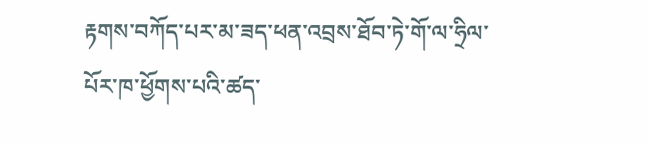རྟགས་བཀོད་པར་མ་ཟད་ཕན་འབྲས་ཐོབ་ཏེ་གོ་ལ་ཧྲིལ་པོར་ཁ་ཕྱོགས་པའི་ཚད་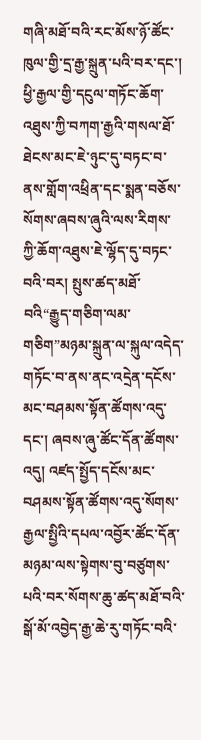གཞི་མཐོ་བའི་རང་མོས་ཉོ་ཚོང་ཁུལ་གྱི་དྲ་རྒྱ་སྐྲུན་པའི་བར་དང་། ཕྱི་རྒྱལ་གྱི་དངུལ་གཏོང་ཆོག་འཐུས་ཀྱི་བཀག་རྒྱའི་གསལ་ཐོ་ཐེངས་མང་ཇེ་ཉུང་དུ་བཏང་བ་ནས་གློག་འཕྲིན་དང་སྨན་བཅོས་སོགས་ཞབས་ཞུའི་ལས་རིགས་ཀྱི་ཆོག་འཐུས་ཇེ་ལྷོད་དུ་བཏང་བའི་བར། སྤུས་ཚད་མཐོ་བའི“རྒྱུད་གཅིག་ལམ་གཅིག”མཉམ་སྐྲུན་ལ་སྐུལ་འདེད་གཏོང་བ་ནས་ནང་འདྲེན་དངོས་མང་བཤམས་སྟོན་ཚོགས་འདུ་དང་། ཞབས་ཞུ་ཚོང་དོན་ཚོགས་འདུ། འཛད་སྤྱོད་དངོས་མང་བཤམས་སྟོན་ཚོགས་འདུ་སོགས་རྒྱལ་སྤྱིའི་དཔལ་འབྱོར་ཚོང་དོན་མཉམ་ལས་སྟེགས་བུ་བཙུགས་པའི་བར་སོགས་ཆུ་ཚད་མཐོ་བའི་སྒོ་མོ་འབྱེད་རྒྱ་ཆེ་རུ་གཏོང་བའི་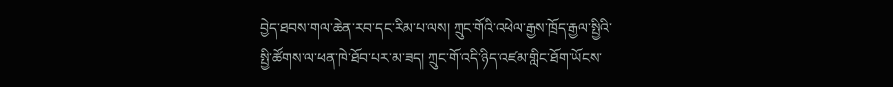བྱེད་ཐབས་གལ་ཆེན་རབ་དང་རིམ་པ་ལས། ཀྲུང་གོའི་འཕེལ་རྒྱས་ཁྲོད་རྒྱལ་སྤྱིའི་སྤྱི་ཚོགས་ལ་ཕན་ཁེ་ཐོབ་པར་མ་ཟད། ཀྲུང་གོ་འདི་ཉིད་འཛམ་གླིང་ཐོག་ཡོངས་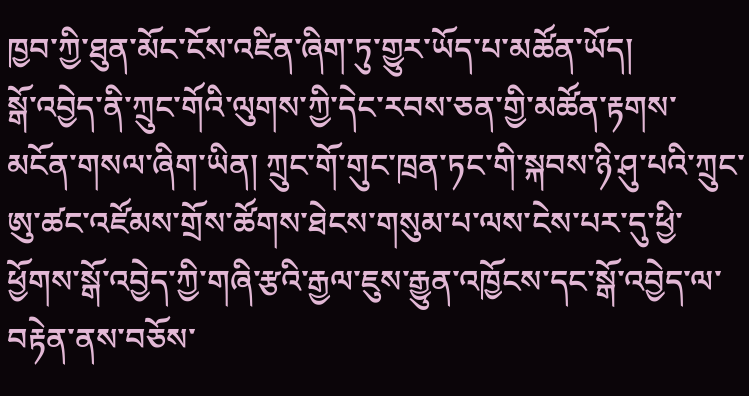ཁྱབ་ཀྱི་ཐུན་མོང་ངོས་འཛིན་ཞིག་ཏུ་གྱུར་ཡོད་པ་མཚོན་ཡོད།
སྒོ་འབྱེད་ནི་ཀྲུང་གོའི་ལུགས་ཀྱི་དེང་རབས་ཅན་གྱི་མཚོན་རྟགས་མངོན་གསལ་ཞིག་ཡིན། ཀྲུང་གོ་གུང་ཁྲན་ཏང་གི་སྐབས་ཉི་ཤུ་པའི་ཀྲུང་ཨུ་ཚང་འཛོམས་གྲོས་ཚོགས་ཐེངས་གསུམ་པ་ལས་ངེས་པར་དུ་ཕྱི་ཕྱོགས་སྒོ་འབྱེད་ཀྱི་གཞི་རྩའི་རྒྱལ་ཇུས་རྒྱུན་འཁྱོངས་དང་སྒོ་འབྱེད་ལ་བརྟེན་ནས་བཅོས་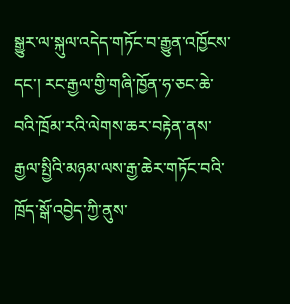སྒྱུར་ལ་སྐུལ་འདེད་གཏོང་བ་རྒྱུན་འཁྱོངས་དང་། རང་རྒྱལ་གྱི་གཞི་ཁྱོན་ཧ་ཅང་ཆེ་བའི་ཁྲོམ་རའི་ལེགས་ཆར་བརྟེན་ནས་རྒྱལ་སྤྱིའི་མཉམ་ལས་རྒྱ་ཆེར་གཏོང་བའི་ཁྲོད་སྒོ་འབྱེད་ཀྱི་ནུས་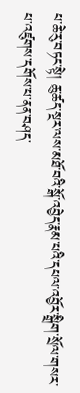པ་ཆེ་རུ་བཏང་སྟེ། ཆུ་ཚད་སྔར་ལས་མཐོ་བའི་སྒོ་འབྱེད་རྣམ་པའི་དཔལ་འབྱོར་སྒྲིག་སྲོལ་གསར་པ་འཛུགས་དགོས་པ་ནན་བཤད་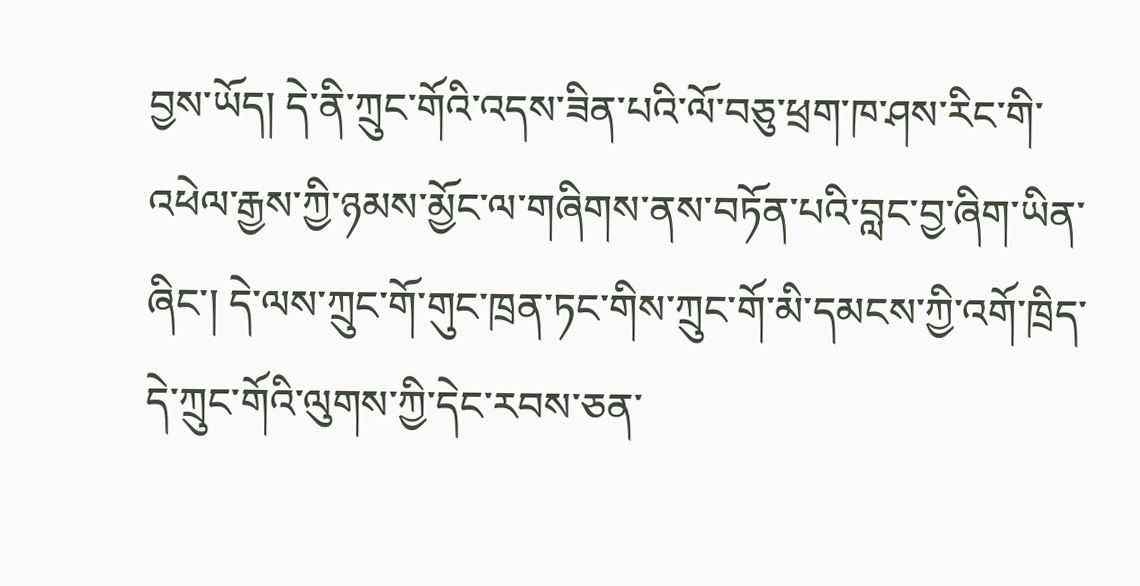བྱས་ཡོད། དེ་ནི་ཀྲུང་གོའི་འདས་ཟིན་པའི་ལོ་བཅུ་ཕྲག་ཁ་ཤས་རིང་གི་འཕེལ་རྒྱས་ཀྱི་ཉམས་མྱོང་ལ་གཞིགས་ནས་བཏོན་པའི་བླང་བྱ་ཞིག་ཡིན་ཞིང་། དེ་ལས་ཀྲུང་གོ་གུང་ཁྲན་ཏང་གིས་ཀྲུང་གོ་མི་དམངས་ཀྱི་འགོ་ཁྲིད་དེ་ཀྲུང་གོའི་ལུགས་ཀྱི་དེང་རབས་ཅན་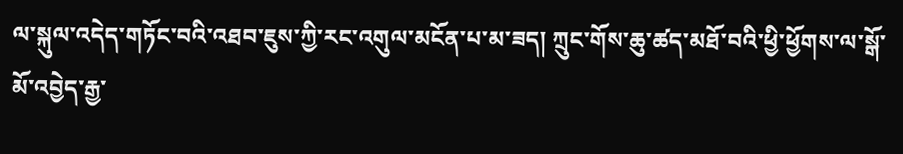ལ་སྐུལ་འདེད་གཏོང་བའི་འཐབ་ཇུས་ཀྱི་རང་འགུལ་མངོན་པ་མ་ཟད། ཀྲུང་གོས་ཆུ་ཚད་མཐོ་བའི་ཕྱི་ཕྱོགས་ལ་སྒོ་མོ་འབྱེད་རྒྱ་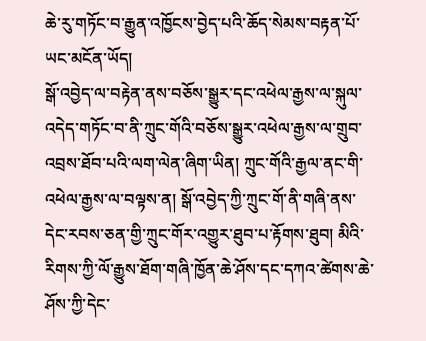ཆེ་རུ་གཏོང་བ་རྒྱུན་འཁྱོངས་བྱེད་པའི་ཆོད་སེམས་བརྟན་པོ་ཡང་མངོན་ཡོད།
སྒོ་འབྱེད་ལ་བརྟེན་ནས་བཅོས་སྒྱུར་དང་འཕེལ་རྒྱས་ལ་སྐུལ་འདེད་གཏོང་བ་ནི་ཀྲུང་གོའི་བཅོས་སྒྱུར་འཕེལ་རྒྱས་ལ་གྲུབ་འབྲས་ཐོབ་པའི་ལག་ལེན་ཞིག་ཡིན། ཀྲུང་གོའི་རྒྱལ་ནང་གི་འཕེལ་རྒྱས་ལ་བལྟས་ན། སྒོ་འབྱེད་ཀྱི་ཀྲུང་གོ་ནི་གཞི་ནས་དེང་རབས་ཅན་གྱི་ཀྲུང་གོར་འགྱུར་ཐུབ་པ་རྟོགས་ཐུབ། མིའི་རིགས་ཀྱི་ལོ་རྒྱུས་ཐོག་གཞི་ཁྱོན་ཆེ་ཤོས་དང་དཀའ་ཚེགས་ཆེ་ཤོས་ཀྱི་དེང་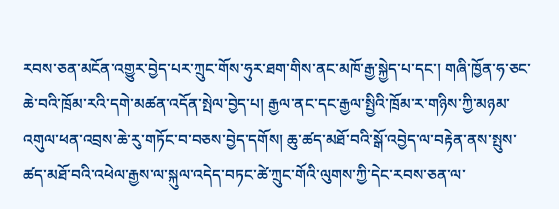རབས་ཅན་མངོན་འགྱུར་བྱེད་པར་ཀྲུང་གོས་ཧུར་ཐག་གིས་ནང་མཁོ་རྒྱ་སྐྱེད་པ་དང་། གཞི་ཁྱོན་ཧ་ཅང་ཆེ་བའི་ཁྲོམ་རའི་དགེ་མཚན་འདོན་སྤེལ་བྱེད་པ། རྒྱལ་ནང་དང་རྒྱལ་སྤྱིའི་ཁྲོམ་ར་གཉིས་ཀྱི་མཉམ་འགུལ་ཕན་འབྲས་ཆེ་རུ་གཏོང་བ་བཅས་བྱེད་དགོས། ཆུ་ཚད་མཐོ་བའི་སྒོ་འབྱེད་ལ་བརྟེན་ནས་སྤུས་ཚད་མཐོ་བའི་འཕེལ་རྒྱས་ལ་སྐུལ་འདེད་བཏང་ཚེ་ཀྲུང་གོའི་ལུགས་ཀྱི་དེང་རབས་ཅན་ལ་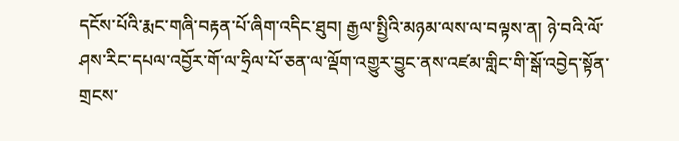དངོས་པོའི་རྨང་གཞི་བརྟན་པོ་ཞིག་འདིང་ཐུབ། རྒྱལ་སྤྱིའི་མཉམ་ལས་ལ་བལྟས་ན། ཉེ་བའི་ལོ་ཤས་རིང་དཔལ་འབྱོར་གོ་ལ་ཧྲིལ་པོ་ཅན་ལ་ལྡོག་འགྱུར་བྱུང་ནས་འཛམ་གླིང་གི་སྒོ་འབྱེད་སྟོན་གྲངས་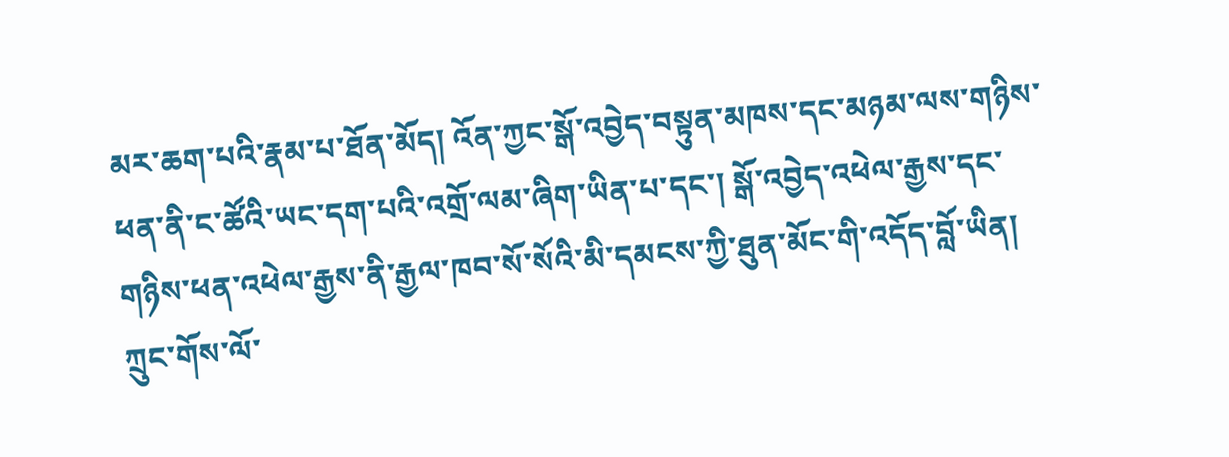མར་ཆག་པའི་རྣམ་པ་ཐོན་མོད། འོན་ཀྱང་སྒོ་འབྱེད་བསྟུན་མཁས་དང་མཉམ་ལས་གཉིས་ཕན་ནི་ང་ཚོའི་ཡང་དག་པའི་འགྲོ་ལམ་ཞིག་ཡིན་པ་དང་། སྒོ་འབྱེད་འཕེལ་རྒྱས་དང་གཉིས་ཕན་འཕེལ་རྒྱས་ནི་རྒྱལ་ཁབ་སོ་སོའི་མི་དམངས་ཀྱི་ཐུན་མོང་གི་འདོད་བློ་ཡིན། ཀྲུང་གོས་ལོ་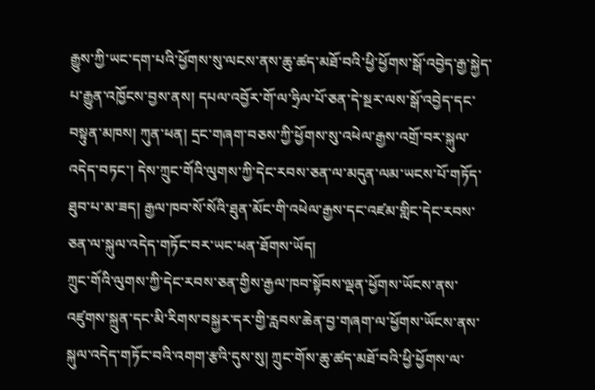རྒྱུས་ཀྱི་ཡང་དག་པའི་ཕྱོགས་སུ་ལངས་ནས་ཆུ་ཚད་མཐོ་བའི་ཕྱི་ཕྱོགས་སྒོ་འབྱེད་རྒྱ་སྐྱེད་པ་རྒྱུན་འཁྱོངས་བྱས་ནས། དཔལ་འབྱོར་གོ་ལ་ཧྲིལ་པོ་ཅན་དེ་སྔར་ལས་སྒོ་འབྱེད་དང་བསྟུན་མཁས། ཀུན་ཕན། དྲང་གཞག་བཅས་ཀྱི་ཕྱོགས་སུ་འཕེལ་རྒྱས་འགྲོ་བར་སྐུལ་འདེད་བཏང་། དེས་ཀྲུང་གོའི་ལུགས་ཀྱི་དེང་རབས་ཅན་ལ་མདུན་ལམ་ཡངས་པོ་གཏོད་ཐུབ་པ་མ་ཟད། རྒྱལ་ཁབ་སོ་སོའི་ཐུན་མོང་གི་འཕེལ་རྒྱས་དང་འཛམ་གླིང་དེང་རབས་ཅན་ལ་སྐུལ་འདེད་གཏོང་བར་ཡང་ཕན་ཐོགས་ཡོད།
ཀྲུང་གོའི་ལུགས་ཀྱི་དེང་རབས་ཅན་གྱིས་རྒྱལ་ཁབ་སྟོབས་ལྡན་ཕྱོགས་ཡོངས་ནས་འཛུགས་སྐྲུན་དང་མི་རིགས་བསྐྱར་དར་གྱི་རླབས་ཆེན་བྱ་གཞག་ལ་ཕྱོགས་ཡོངས་ནས་སྐུལ་འདེད་གཏོང་བའི་འགག་རྩའི་དུས་སུ། ཀྲུང་གོས་ཆུ་ཚད་མཐོ་བའི་ཕྱི་ཕྱོགས་ལ་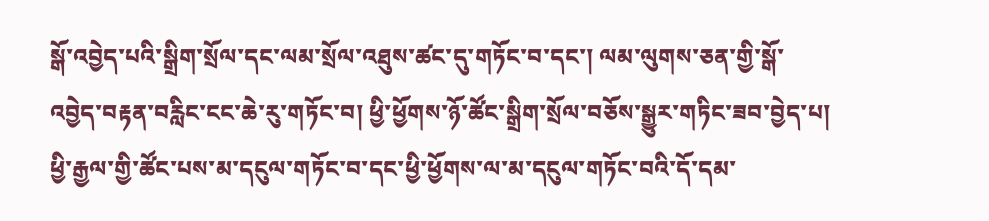སྒོ་འབྱེད་པའི་སྒྲིག་སྲོལ་དང་ལམ་སྲོལ་འཐུས་ཚང་དུ་གཏོང་བ་དང་། ལམ་ལུགས་ཅན་གྱི་སྒོ་འབྱེད་བརྟན་བརླིང་ངང་ཆེ་རུ་གཏོང་བ། ཕྱི་ཕྱོགས་ཉོ་ཚོང་སྒྲིག་སྲོལ་བཅོས་སྒྱུར་གཏིང་ཟབ་བྱེད་པ། ཕྱི་རྒྱལ་གྱི་ཚོང་པས་མ་དངུལ་གཏོང་བ་དང་ཕྱི་ཕྱོགས་ལ་མ་དངུལ་གཏོང་བའི་དོ་དམ་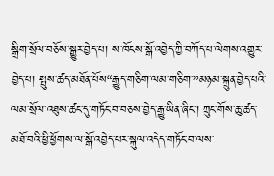སྒྲིག་སྲོལ་བཅོས་སྒྱུར་བྱེད་པ། ས་ཁོངས་སྒོ་འབྱེད་ཀྱི་བཀོད་པ་ལེགས་འགྱུར་བྱེད་པ། སྤུས་ཚད་མཐོན་པོས“རྒྱུད་གཅིག་ལམ་གཅིག་”མཉམ་སྐྲུན་བྱེད་པའི་ལམ་སྲོལ་འཐུས་ཚང་དུ་གཏོང་བ་བཅས་བྱེད་རྒྱུ་ཡིན་ཞིང་། ཀྲུང་གོས་ཆུ་ཚད་མཐོ་བའི་ཕྱི་ཕྱོགས་ལ་སྒོ་འབྱེད་པར་སྐུལ་འདེད་གཏོང་བ་ལས་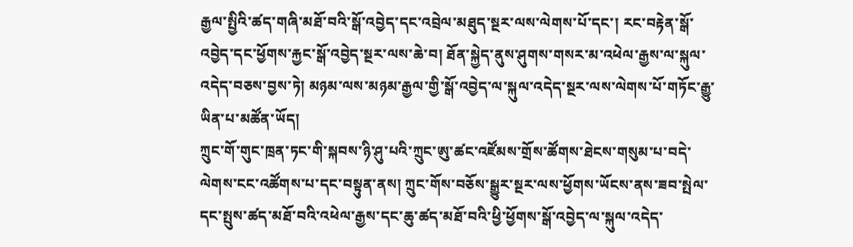རྒྱལ་སྤྱིའི་ཚད་གཞི་མཐོ་བའི་སྒོ་འབྱེད་དང་འབྲེལ་མཐུད་སྔར་ལས་ལེགས་པོ་དང་། རང་བརྟེན་སྒོ་འབྱེད་དང་ཕྱོགས་རྐྱང་སྒོ་འབྱེད་སྔར་ལས་ཆེ་བ། ཐོན་སྐྱེད་ནུས་ཤུགས་གསར་མ་འཕེལ་རྒྱས་ལ་སྐུལ་འདེད་བཅས་བྱས་ཏེ། མཉམ་ལས་མཉམ་རྒྱལ་གྱི་སྒོ་འབྱེད་ལ་སྐུལ་འདེད་སྔར་ལས་ལེགས་པོ་གཏོང་རྒྱུ་ཡིན་པ་མཚོན་ཡོད།
ཀྲུང་གོ་གུང་ཁྲན་ཏང་གི་སྐབས་ཉི་ཤུ་པའི་ཀྲུང་ཨུ་ཚང་འཛོམས་གྲོས་ཚོགས་ཐེངས་གསུམ་པ་བདེ་ལེགས་ངང་འཚོགས་པ་དང་བསྟུན་ནས། ཀྲུང་གོས་བཅོས་སྒྱུར་སྔར་ལས་ཕྱོགས་ཡོངས་ནས་ཟབ་སྤེལ་དང་སྤུས་ཚད་མཐོ་བའི་འཕེལ་རྒྱས་དང་ཆུ་ཚད་མཐོ་བའི་ཕྱི་ཕྱོགས་སྒོ་འབྱེད་ལ་སྐུལ་འདེད་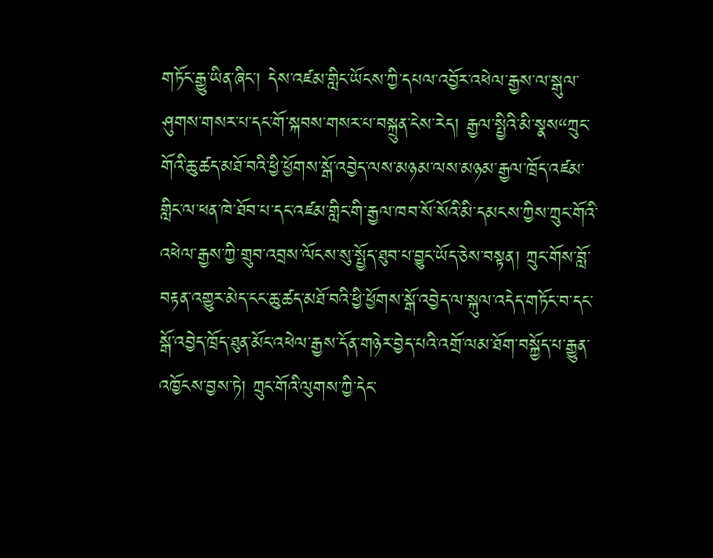གཏོང་རྒྱུ་ཡིན་ཞིང་། དེས་འཛམ་གླིང་ཡོངས་ཀྱི་དཔལ་འབྱོར་འཕེལ་རྒྱས་ལ་སྒུལ་ཤུགས་གསར་པ་དང་གོ་སྐབས་གསར་པ་བསྐྲུན་ངེས་རེད། རྒྱལ་སྤྱིའི་མི་སྣས“ཀྲུང་གོའི་ཆུ་ཚད་མཐོ་བའི་ཕྱི་ཕྱོགས་སྒོ་འབྱེད་ལས་མཉམ་ལས་མཉམ་རྒྱལ་ཁྲོད་འཛམ་གླིང་ལ་ཕན་ཁེ་ཐོབ་པ་དང་འཛམ་གླིང་གི་རྒྱལ་ཁབ་སོ་སོའི་མི་དམངས་ཀྱིས་ཀྲུང་གོའི་འཕེལ་རྒྱས་ཀྱི་གྲུབ་འབྲས་ལོངས་སུ་སྤྱོད་ཐུབ་པ་བྱུང་ཡོད་ཅེས་བསྟན། ཀྲུང་གོས་བློ་བརྟན་འགྱུར་མེད་ངང་ཆུ་ཚད་མཐོ་བའི་ཕྱི་ཕྱོགས་སྒོ་འབྱེད་ལ་སྐུལ་འདེད་གཏོང་བ་དང་སྒོ་འབྱེད་ཁྲོད་ཐུན་མོང་འཕེལ་རྒྱས་དོན་གཉེར་བྱེད་པའི་འགྲོ་ལམ་ཐོག་བསྐྱོད་པ་རྒྱུན་འཁྱོངས་བྱས་ཏེ། ཀྲུང་གོའི་ལུགས་ཀྱི་དེང་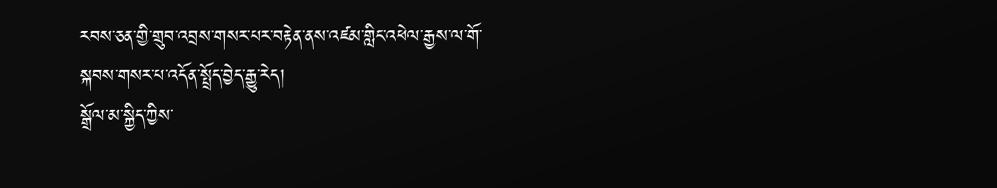རབས་ཅན་གྱི་གྲུབ་འབྲས་གསར་པར་བརྟེན་ནས་འཛམ་གླིང་འཕེལ་རྒྱས་ལ་གོ་སྐབས་གསར་པ་འདོན་སྤྲོད་བྱེད་རྒྱུ་རེད།
སྒྲོལ་མ་སྐྱིད་ཀྱིས་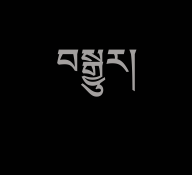བསྒྱུར།